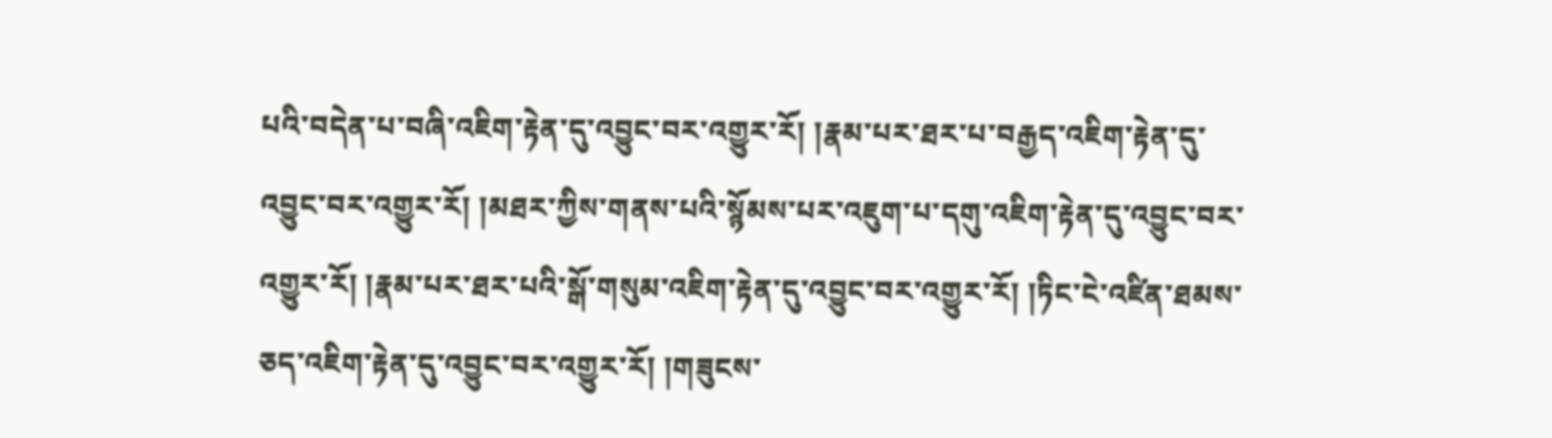པའི་བདེན་པ་བཞི་འཇིག་རྟེན་དུ་འབྱུང་བར་འགྱུར་རོ། །རྣམ་པར་ཐར་པ་བརྒྱད་འཇིག་རྟེན་དུ་འབྱུང་བར་འགྱུར་རོ། །མཐར་ཀྱིས་གནས་པའི་སྙོམས་པར་འཇུག་པ་དགུ་འཇིག་རྟེན་དུ་འབྱུང་བར་འགྱུར་རོ། །རྣམ་པར་ཐར་པའི་སྒོ་གསུམ་འཇིག་རྟེན་དུ་འབྱུང་བར་འགྱུར་རོ། །ཏིང་ངེ་འཛིན་ཐམས་ཅད་འཇིག་རྟེན་དུ་འབྱུང་བར་འགྱུར་རོ། །གཟུངས་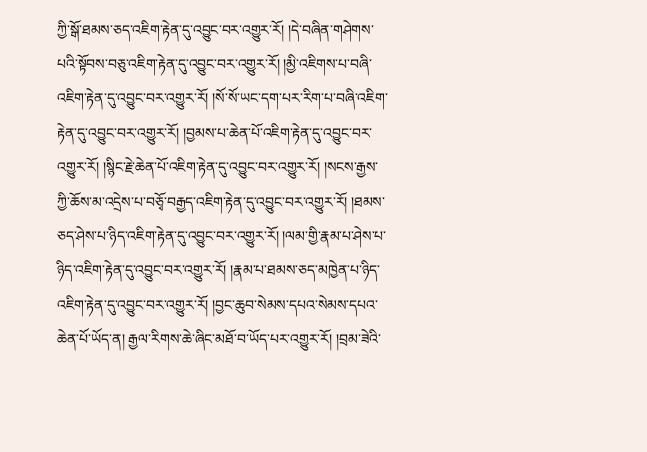ཀྱི་སྒོ་ཐམས་ཅད་འཇིག་རྟེན་དུ་འབྱུང་བར་འགྱུར་རོ། །དེ་བཞིན་གཤེགས་པའི་སྟོབས་བཅུ་འཇིག་རྟེན་དུ་འབྱུང་བར་འགྱུར་རོ། །མྱི་འཇིགས་པ་བཞི་འཇིག་རྟེན་དུ་འབྱུང་བར་འགྱུར་རོ། །སོ་སོ་ཡང་དག་པར་རིག་པ་བཞི་འཇིག་རྟེན་དུ་འབྱུང་བར་འགྱུར་རོ། །བྱམས་པ་ཆེན་པོ་འཇིག་རྟེན་དུ་འབྱུང་བར་འགྱུར་རོ། །སྙིང་རྗེ་ཆེན་པོ་འཇིག་རྟེན་དུ་འབྱུང་བར་འགྱུར་རོ། །སངས་རྒྱས་ཀྱི་ཆོས་མ་འདྲེས་པ་བཅྭོ་བརྒྱད་འཇིག་རྟེན་དུ་འབྱུང་བར་འགྱུར་རོ། །ཐམས་ཅད་ཤེས་པ་ཉིད་འཇིག་རྟེན་དུ་འབྱུང་བར་འགྱུར་རོ། །ལམ་གྱི་རྣམ་པ་ཤེས་པ་ཉིད་འཇིག་རྟེན་དུ་འབྱུང་བར་འགྱུར་རོ། །རྣམ་པ་ཐམས་ཅད་མཁྱེན་པ་ཉིད་འཇིག་རྟེན་དུ་འབྱུང་བར་འགྱུར་རོ། །བྱང་ཆུབ་སེམས་དཔའ་སེམས་དཔའ་ཆེན་པོ་ཡོད་ན། རྒྱལ་རིགས་ཆེ་ཞིང་མཐོ་བ་ཡོད་པར་འགྱུར་རོ། །བྲམ་ཟེའི་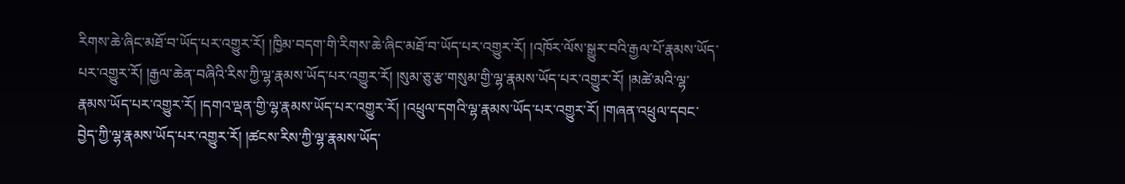རིགས་ཆེ་ཞིང་མཐོ་བ་ཡོད་པར་འགྱུར་རོ། །ཁྱིམ་བདག་གི་རིགས་ཆེ་ཞིང་མཐོ་བ་ཡོད་པར་འགྱུར་རོ། །འཁོར་ལོས་སྒྱུར་བའི་རྒྱལ་པོ་རྣམས་ཡོད་པར་འགྱུར་རོ། །རྒྱལ་ཆེན་བཞིའི་རིས་ཀྱི་ལྷ་རྣམས་ཡོད་པར་འགྱུར་རོ། །སུམ་ཅུ་རྩ་གསུམ་གྱི་ལྷ་རྣམས་ཡོད་པར་འགྱུར་རོ། །མཚེ་མའི་ལྷ་རྣམས་ཡོད་པར་འགྱུར་རོ། །དགའ་ལྡན་གྱི་ལྷ་རྣམས་ཡོད་པར་འགྱུར་རོ། །འཕྲུལ་དགའི་ལྷ་རྣམས་ཡོད་པར་འགྱུར་རོ། །གཞན་འཕྲུལ་དབང་བྱེད་ཀྱི་ལྷ་རྣམས་ཡོད་པར་འགྱུར་རོ། །ཚངས་རིས་ཀྱི་ལྷ་རྣམས་ཡོད་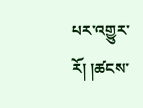པར་འགྱུར་རོ། །ཚངས་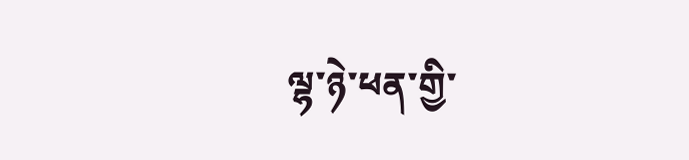ལྷ་ཉེ་ཕན་གྱི་